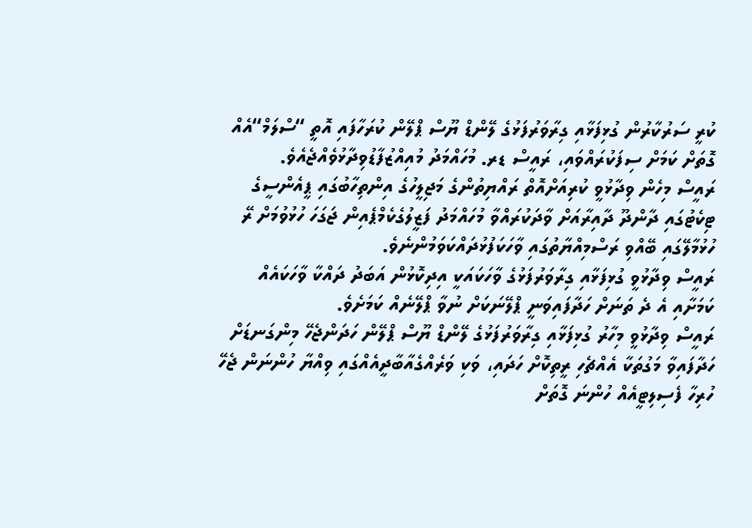ކުރީ ސަރުކާރުން ގުޅިފަޅާއި ގިރާވަރުފަޅުގެ ލޭންޑް ޔޫސް ޕްލޭން ކުރަހާފައި އޮތީ “ސްލަމް“އެއް ގޮތަށް ކަމަށް ސިފަކުރައްވައި، ރައީސް ޑރ. މުހައްމަދު މުއިއްޒުފާޑުވިދާޅުވެއްޖެއެވެ.
ރައީސް މިހެން ވިދާޅުވީ ކުރިއަށްއޮތް ރައްޔިތުންގެ މަޖިލީހުގެ އިންތިހާބުގައި ޕީއެންސީގެ ޓިކެޓުގައި ދާންދޫ ދާއިރާއަށް ވާދަކުރައްވާ މުހައްމަދު ފަޒީލުގެކެމްޕެއިން ޖަގަހަ ހުޅުވުމަށް ރޭ ހުޅުމާލޭގައި ބޭއްވި ރަސްމިއްޔާތުގައި ވާހަކަފުޅުދައްކަވަމުންނެވެ.
ރައީސް ވިދާޅުވީ ގުޅިފަޅާއި ގިރާވަރުފަޅުގެ ވާހަކައަކީ އިދިކޮޅުން އަބަދު ދައްކާ ވާހަކައެއް ކަމަށާއި އެ ދެ ތަނަށް ހަދާފައިވަނީ ޕްލޭނަކަށް ނުވާ ޕްލޭނެއް ކަމަށެވެ.
ރައީސް ވިދާޅުވީ މިހާރު ގުޅިފަޅާއި ގިރާވަރުފަޅުގެ ލޭންޑް ޔޫސް ޕްލޭން ހަދަންޖެހޭ މިންގަނޑަށް ހަދާފައިވާ މަގުތަކާ އެއްޗެހި ރީތިކޮށް ހަދައި، ވަކި ވަރެއްގެއާބާދީއެއްގައި ވިއްޔާ ހުންނަން ޖެހޭ ހުރިހާ ފެސިލިޓީއެއް ހުންނަ ގޮތަށް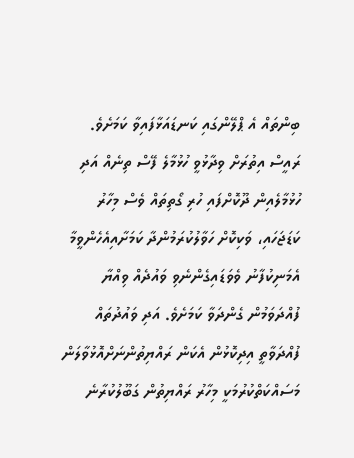ބިންތައް އެ ޕްލޭންގައި ކަނޑައަޅާފައިވާ ކަމަށެވެ.
ރައީސް އިތުރަށް ވިދާޅުވީ ހުޅުމާލެ ފޭސް ތިނެއް އަދި ހުޅުމާލެއިން ދޫކޮށްފައި ހުރި ގޯތިތައް ވެސް މިހާރު ކަޑަޖަހައި، ވަކިކޮށް ހަވާލުކުރަމުންދާ ކަމަށާއިއެހެންވީމާ އެމަނިކުފާނު ވެވަޑައިގެންނެވި ވައުދެއް ވިއްޔާ ފުއްދަވަމުން ގެންދަވާ ކަމަށެވެ. އަދި ވައުދުތައް ފުއްދަވާތީ އިދިކޮޅުން އެކަން ރައްޔިތުންނަށްއޮޅުވާލަން މަސައްކަތްކުރުމަކީ މިހާރު ރައްޔިތުން ގަބޫލުކުރާނެ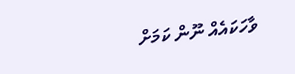ވާހަކައެއް ނޫން ކަމަށް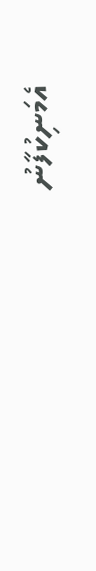އެމަނިކުފާނު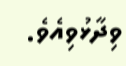ވިދާޅުވިއެވެ.